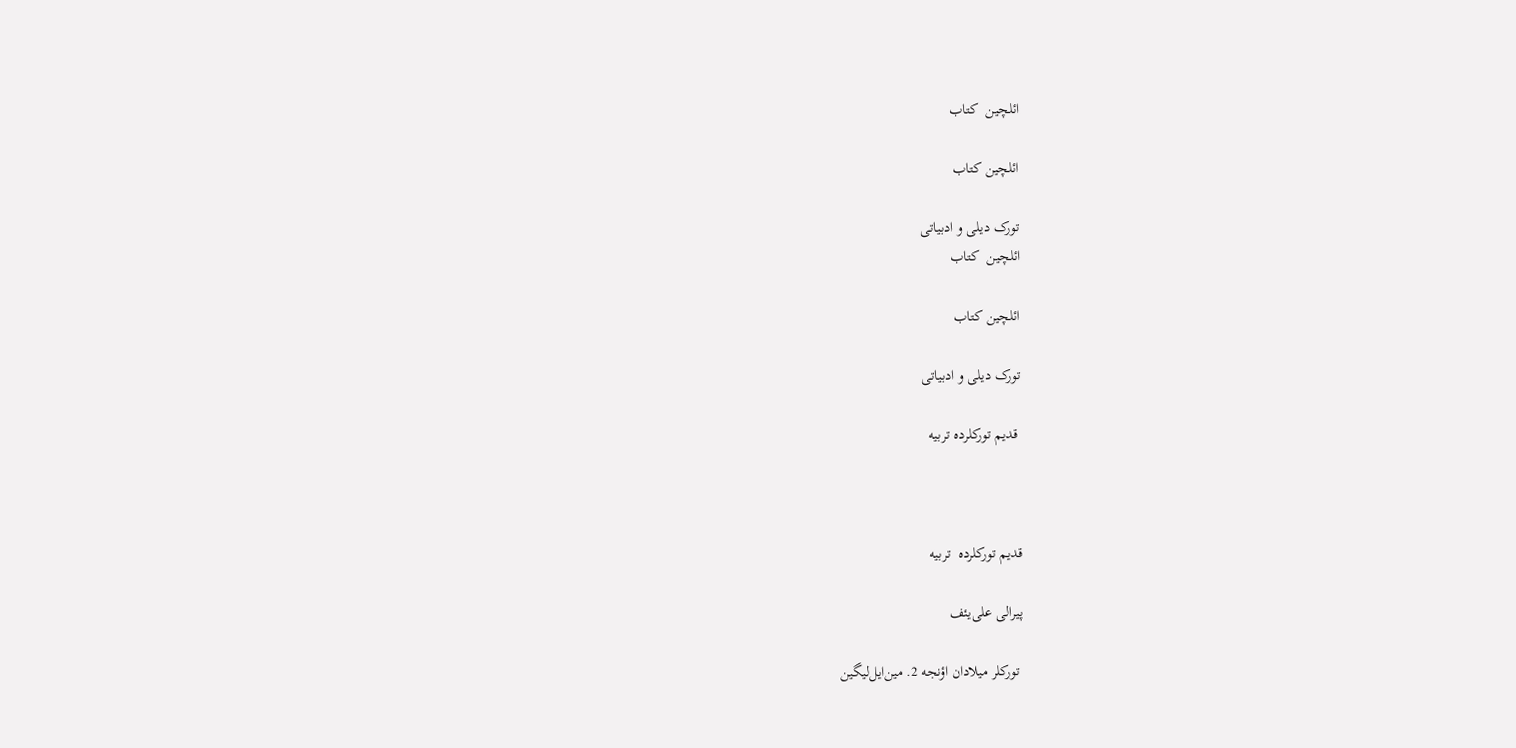ائلچین  کتاب

ائلچین کتاب

تورک دیلی و ادبیاتی
ائلچین  کتاب

ائلچین کتاب

تورک دیلی و ادبیاتی

 قدیم تورکلرده تربیه



قدیم تورکلرده  تربیه

پیرالی علی‌یئف

 تورکلر میلادان اؤنجه 2. مین‌ایل‌لیگین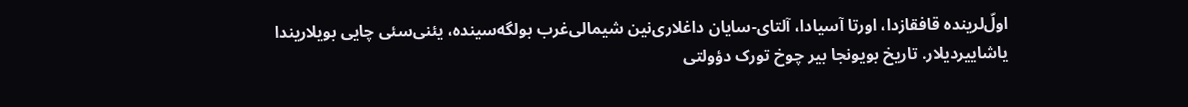اولّ‌لرینده قافقازدا، اورتا آسیادا، آلتای-سایان داغلاری‌نین شیمالی‌غرب بولگه‌سینده، یئنی‌سئی چایی بویلاریندا یاشاییردیلار. تاریخ بویونجا بیر چوخ تورک دؤولتی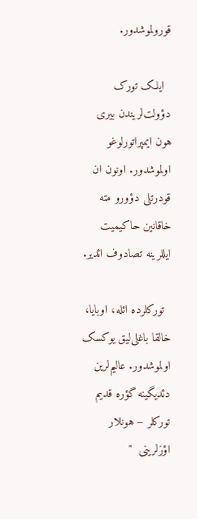قورولموشدور.

  ایلک تورک دؤولت‌لریندن بیری هون ایمپراتورلوغو اولموشدور. اونون ان قودرتلی دؤورو مته خاقانین حاکیمیت ایللرینه تصادوف ائدیر.

  تورکلرده ائله، اوبایا، خالقا باغلی‌لیق یوکسک اولموشدور. عالیم‌لرین دئدیگینه گؤره قدیم تورکلر – هونلار اؤزلرینی  "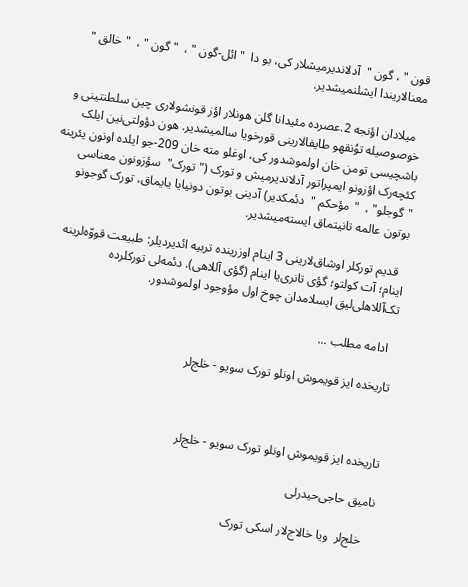قون " ، گون "  آدلاندیرمیشلار کی، بو دا  " ائل-گون " ،  " گون " ،  " خالق "  معنالاریندا ایشلنمیشدیر.

  میلادان اؤنجه 2.عصرده مئیدانا گلن هونلار اؤز قونشولاری چین سلطنتینی و خوصوصیله توُنقهو طایفالارینی قورخویا سالمیشدیر. هون دؤولتی‌نین ایلک باشچیسی تومن خان اولموشدور کی، اوغلو مته خان 209-جو ایلده اونون یئرینه کئچه‌رک اؤزونو ایمپراتور آدلاندیرمیش و تورک (" تورک‌"  سؤزونون معناسی  "گوجلو‌" ،  "مؤحکم "  دئمکدیر) آدینی بوتون دونیایا یایماق، تورک گوجونو بوتون عالمه تانیتماق ایسته‌میشدیر.

  قدیم تورکلر اوشاق‌لارینی 3 اینام اوزرینده تربیه ائدیردیلر: طبیعت قووّه‌لرینه اینام؛ آت کولتو؛ گؤی تانری‌یا اینام (گؤی آللاهی). دئمه‌لی تورکلرده تک‌آللاهلی‌لیق ایسلامدان چوخ اول مؤوجود اولموشدور.

  ادامه مطلب ...

تاریخده ایز قویموش اونلو تورک سویو - خلج‌لر



تاریخده ایز قویموش اونلو تورک سویو - خلج‌لر

نامیق حاجی‌حیدرلی

   خلج‌لر  ویا خالاج‌لار اسکی تورک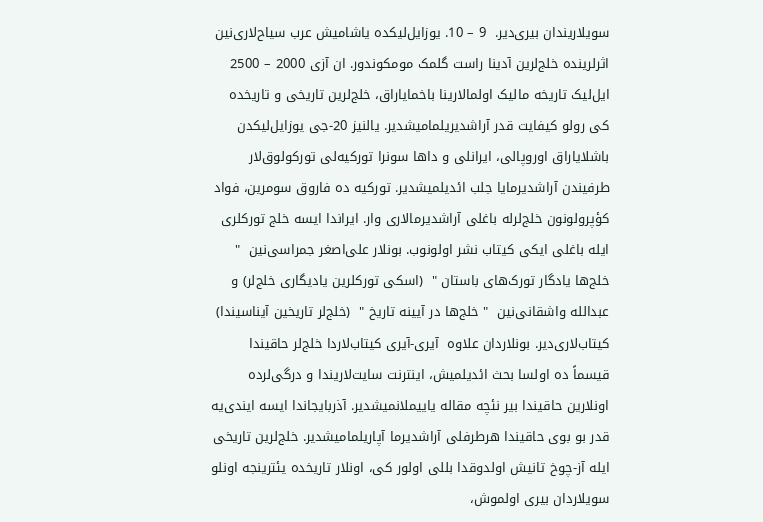سویلاریندان بیری‌دیر.  9 – 10. یوزایل‌لیکده یاشامیش عرب سیاح‌لاری‌نین اثرلرینده خلج‌لرین آدینا راست گلمک مومکوندور. ان آزی 2000 – 2500 ایل‌لیک تاریخه مالیک اولمالارینا باخمایاراق، خلج‌لرین تاریخی و تاریخده کی رولو کیفایت قدر آراشدیریلمامیشدیر. یالنیز 20-جی یوز‌ایل‌لیکدن باشلایاراق اوروپالی، ایرانلی و داها سونرا تورکیه‌‌لی تورکولوق‌لار طرفیندن آراشدیرمایا جلب ائدیلمیشدیر. تورکیه‌ ده فاروق سومرین، فواد کؤپرولونون خلج‌لرله باغلی آراشدیرمالاری وار. ایراندا ایسه خلج تورکلری ایله باغلی ایکی کیتاب نشر اولونوب. بونلار علی‌اصغر جمراسی‌نین  " خلج‌ها یادگار تورک‌های باستان "  (اسکی تورکلرین یادیگاری خلج‌لر) و عبدالله واشقانی‌نین  " خلج‌ها در آیینه تاریخ "  (خلج‌لر تاریخین آیناسیندا) کیتاب‌لاری‌دیر. بونلاردان علاوه  آیری-آیری کیتاب‌لاردا خلج‌لر حاقیندا قیسماً ده اولسا بحث ائدیلمیش، اینترنت سایت‌لاریندا و درگی‌لرده اونلارین حاقیندا بیر نئچه مقاله یاییملانمیشدیر. آذربایجاندا ایسه ایندی‌یه قدر بو بوی حاقیندا هرطرفلی آراشدیرما آپاریلمامیشدیر. خلج‌لرین تاریخی ایله آز-چوخ تانیش اولدوقدا بللی اولور کی، اونلار تاریخده یئترینجه اونلو سویلاردان بیری اولموش،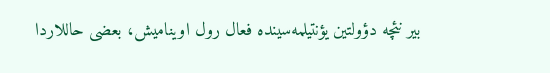بیر نئچه دؤولتین یؤنتیلمه‌سینده فعال رول اوینامیش، بعضی حاللاردا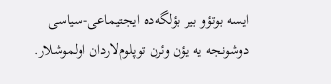ایسه بوتؤو بیر بؤلگه‌ده ایجتیماعی-سیاسی دوشونجه یه یؤن وئرن توپلوم‌لاردان اولموشلار.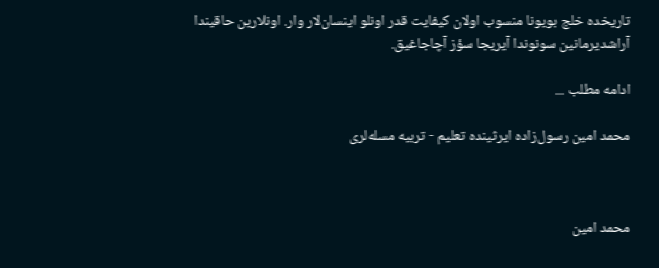تاریخده خلج بویونا منسوب اولان کیفایت قدر اونلو اینسان‌لار وار. اونلارین حاقیندا آراشدیرمانین سونوندا آیریجا سؤز آچاجاغیق.

ادامه مطلب ...

محمد امین رسول‌زاده ایرثینده تعلیم - تربیه مسله‌لری



محمد امین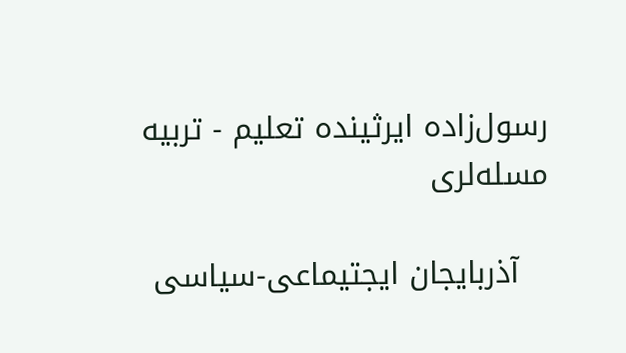رسول‌زاده ایرثینده تعلیم - تربیه مسله‌لری

   آذربایجان ایجتیماعی-سیاسی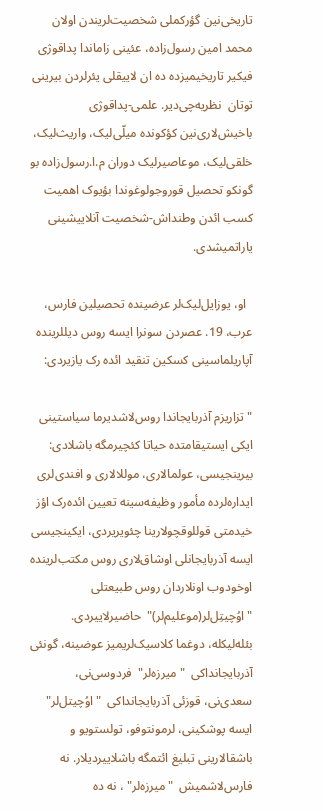تاریخی‌نین گؤرکملی شخصیت‌لریندن اولان  محمد امین رسول‌زاده، عئینی زاماندا پداقوژی فیکیر تاریخیمیزده ده ان لاییقلی یئرلردن بیرینی توتان  نظریه‌چی‌دیر. علمی-پداقوژی باخیش‌لاری‌نین کؤکونده میلّی‌لیک، واریث‌لیک، خلقی‌لیک، موعاصیرلیک دوران م.ا.رسول‌زاده بو گونکو تحصیل قوروجولوغوندا بؤیوک اهمیت کسب ائدن وطنداش-شخصیت آنلاییشینی یاراتمیشدی.

  او، یوزایل‌لیک‌لر عرضینده تحصیلین فارس، عرب، 19. عصردن سونرا ایسه روس دیللرینده آپاریلماسینی کسکین تنقید ائده رک یازیردی:

" تزاریزم آذربایجاندا روس‌لاشدیرما سیاستینی ایکی ایستیقامتده حیاتا کئچیرمگه باشلادی: بیرینجیسی، عولمالاری، موللالاری و افندی‌لری ایداره‌لرده مأمور وظیفه‌سینه تعیین ائده‌رک اؤز خیدمتی قوللوقچولارینا چئویریردی، ایکینجیسی ایسه آذربایجانلی اوشاق‌لاری روس مکتب‌لرینده اوخودوب اونلاردان روس طبیعتلی  "اوُچیتِل‌لر(موعلیم‌لر)"  حاضیرلاییردی. بئله‌لیکله، دوغما کلاسیک‌لریمیز عوضینه، گونئی آذربایجانداکی  "میرزه‌لر‌"  فردوسی‌نی، سعدی‌نی، قوزئی آذربایجانداکی  "اوُچیتل‌لر‌"  ایسه پوشکینی، لرمونتوفو، تولستویو و باشقالارینی تبلیغ ائتمگه باشلاییردیلار. نه فارس‌لاشمیش  "میرزه‌لر‌" ، نه ده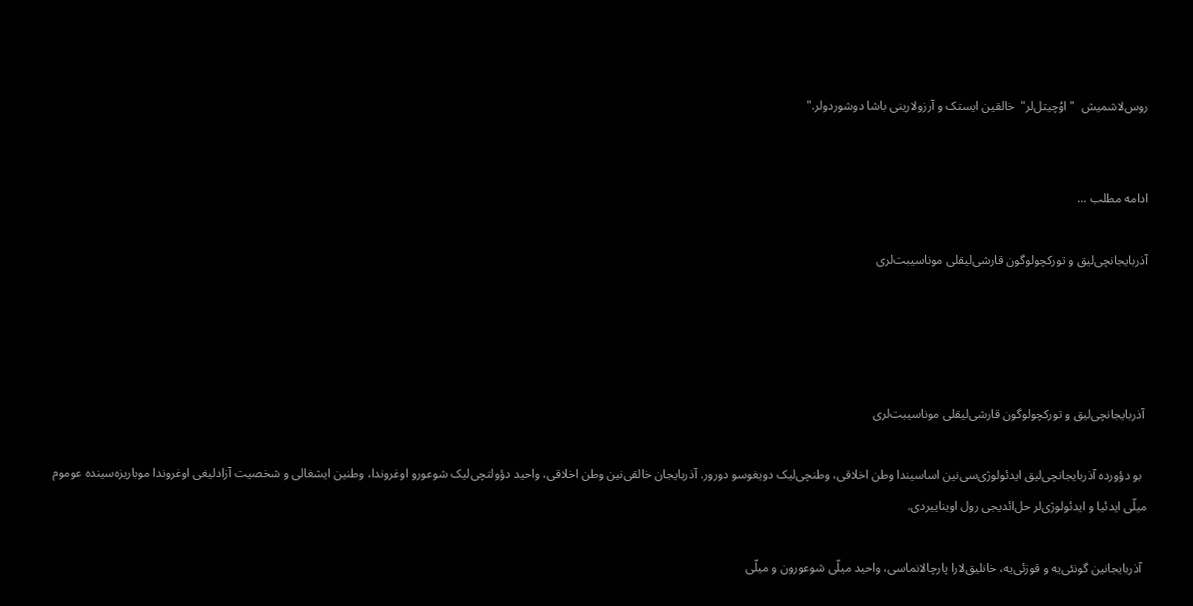روس‌لاشمیش  "اوُچیتل‌لر‌"  خالقین ایستک و آرزولارینی باشا دوشوردولر."


ادامه مطلب ...

آذربایجانچی‌لیق و تورکچولوگون قارشی‌لیقلی موناسیبت‌لری




 آذربایجانچی‌لیق و تورکچولوگون قارشی‌لیقلی موناسیبت‌لری

  بو دؤورده آذربایجانچی‌لیق ایدئولوژی‌سی‌نین اساسیندا وطن اخلاقی، وطنچی‌لیک دویغوسو دورور. آذربایجان خالقی‌نین وطن اخلاقی، واحید دؤولتچی‌لیک شوعورو اوغروندا، وطنین ایشغالی و شخصیت آزادلیغی اوغروندا موباریزه‌سینده عوموم میلّی ایدئیا و ایدئولوژی‌‌لر حل‌‌ائدیجی رول اویناییردی.

  آذربایجانین گونئی‌یه و قوزئی‌یه، خانلیق‌لارا پارچالانماسی، واحید میلّی شوعورون و میلّی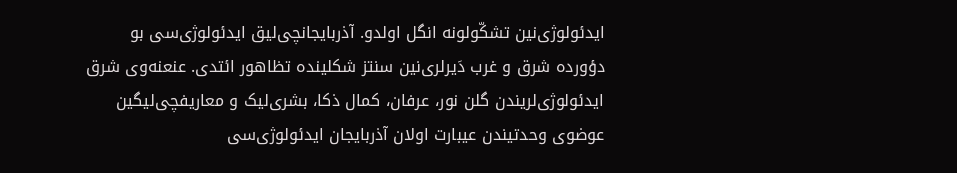ایدئولوژی‌‌نین تشکّولونه انگل اولدو. آذربایجانچی‌لیق ایدئولوژی‌سی بو دؤورده شرق و غرب دَیرلری‌نین سنتز شکلینده تظاهور ائتدی. عنعنه‌وی شرق ایدئولوژی‌لریندن گلن نور، عرفان، کمال ذکا، بشری‌لیک و معاریفچی‌لیگین عوضوی وحدتیندن عیبارت اولان آذربایجان ایدئولوژی‌سی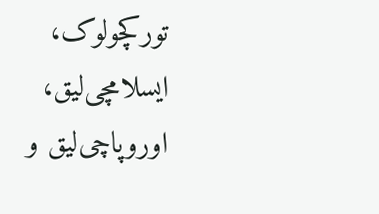تورکچولوک، ایسلامچی‌لیق، اوروپاچی‌لیق و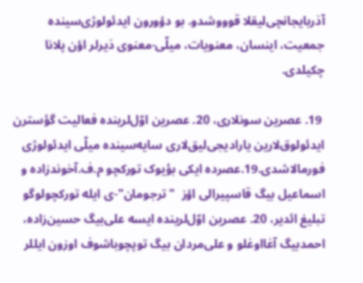آذربایجانچی‌لیقلا قوووشدو. بو دؤورون ایدئولوژی‌سینده جمعیت، اینسان، معنویات، میلّی-معنوی دَیرلر اؤن پلانا چکیلدی.

 19. عصرین سونلاری، 20. عصرین اوّل‌لرینده فعالیت گؤسترن ایدئولوق‌لارین یارادیجی‌لیق‌لاری سایه‌سینده میلّی ایدئولوژی‌‌ فورمالاشدی.19.عصرده ایکی بؤیوک تورکچو م.ف.آخوندزاده و اسماعیل بیگ قاسپیرالی اؤز  "ترجومان"-ی ایله تورکچولوگو تبلیغ ائدیر، 20. عصرین اوّل‌لرینده ایسه علی‌بیگ حسین‌زاده، احمد‌بیگ آغااوغلو و علی‌مردان بیگ توپچوباشوف اوزون ایللر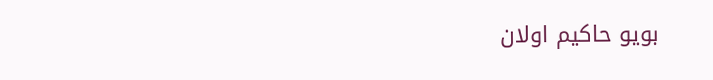بویو حاکیم اولان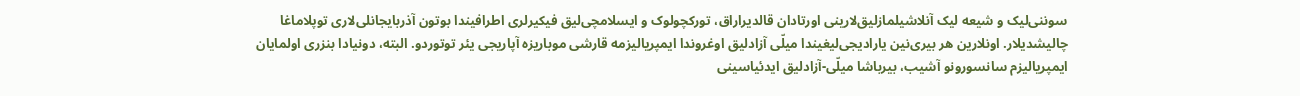سوننی‌لیک و شیعه لیک آنلاشیلمازلیق‌لارینی اورتادان قالدیراراق، تورکچولوک و ایسلامچی‌لیق فیکیرلری اطرافیندا بوتون آذربایجانلی‌لاری توپلاماغا چالیشدیلار. اونلارین هر بیری‌نین یارادیجی‌لیغیندا میلّی آزادلیق اوغروندا ایمپریالیزمه قارشی موباریزه آپاریجی یئر توتوردو. البته، دونیادا بنزری اولمایان ایمپریالیزم سانسورونو آشیب، بیرباشا میلّی-آزادلیق ایدئیاسینی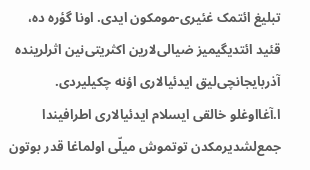تبلیغ ائتمک غئیری-مومکون ایدی. اونا گؤره ده، قئید ائتدیگیمیز ضیالی‌لارین اکثریتی‌نین اثرلرینده آذربایجانچی‌لیق ایدئیالاری اؤنه چکیلیردی. ا.آغااوغلو خالقی ایسلام ایدئیالاری اطرافیندا جمع‌لشدیرمکدن توتموش میلّی اولماغا قدر بوتون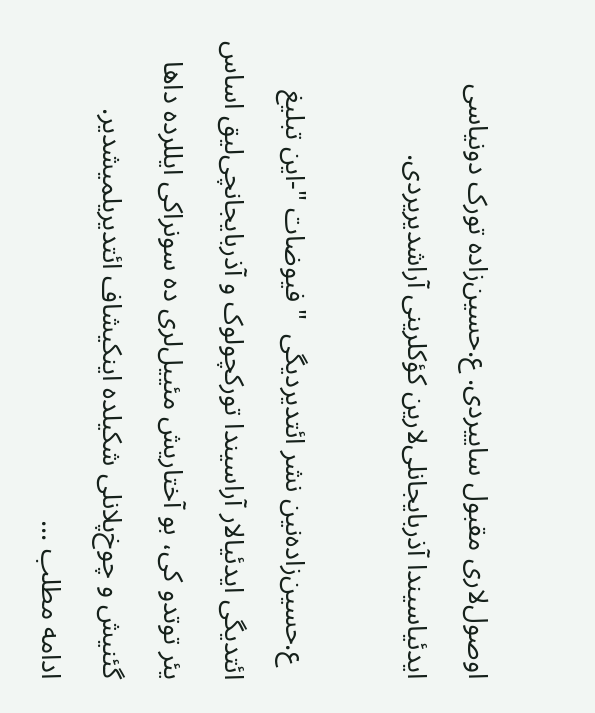اوصول‌لاری مقبول ساییردی. ع.حسین‌زاده تورک دونیاسی ایدئیاسیندا آذربایجانلی‌لارین کؤکلرینی آراشدیریردی.

  ع.حسین‌زاده‌نین نشر ائتدیردیگی  " فیوضات "-این تبلیغ ائتدیگی ایدئیالار آراسیندا تورکچولوک و آذربایجانچی‌لیق اساس یئر توتدو کی، بو آختاریش مئییل‌لری ده سونراکی ایللرده داها گئنیش و چوخ‌پلانلی شکیلده اینکیشاف ائتدیریلمیشدیر.   ادامه مطلب ...